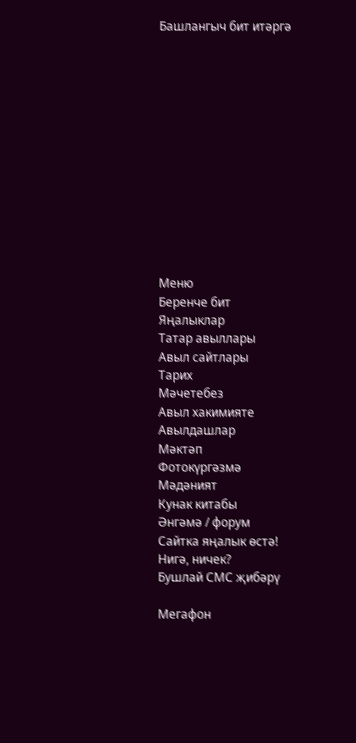Башлангыч бит итәргә













Меню
Беренче бит
Яңалыклар
Татар авыллары
Авыл сайтлары
Тарих
Мәчетебез
Авыл хакимияте
Авылдашлар
Мәктәп
Фотокүргәзмә
Мәдәният
Кунак китабы
Әнгәмә / форум
Сайтка яңалык өстә!
Нигә, ничек?
Бушлай СМС җибәрү

Мегафон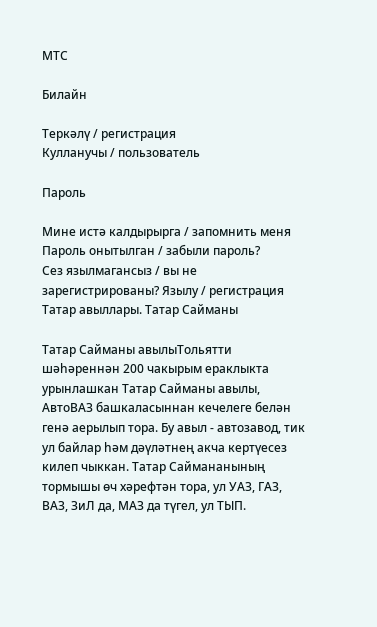МТС

Билайн

Теркәлү / регистрация
Кулланучы / пользователь

Пароль

Мине истә калдырырга / запомнить меня
Пароль онытылган / забыли пароль?
Сез язылмагансыз / вы не зарегистрированы? Язылу / регистрация
Татар авыллары. Татар Сайманы

Татар Сайманы авылыТольятти шәһәреннән 200 чакырым ераклыкта урынлашкан Татар Сайманы авылы, АвтоВАЗ башкаласыннан кечелеге белән генә аерылып тора. Бу авыл - автозавод, тик ул байлар һәм дәүләтнең акча кертүесез килеп чыккан. Татар Саймананының тормышы өч хәрефтән тора, ул УАЗ, ГАЗ, ВАЗ, ЗиЛ да, МАЗ да түгел, ул ТЫП.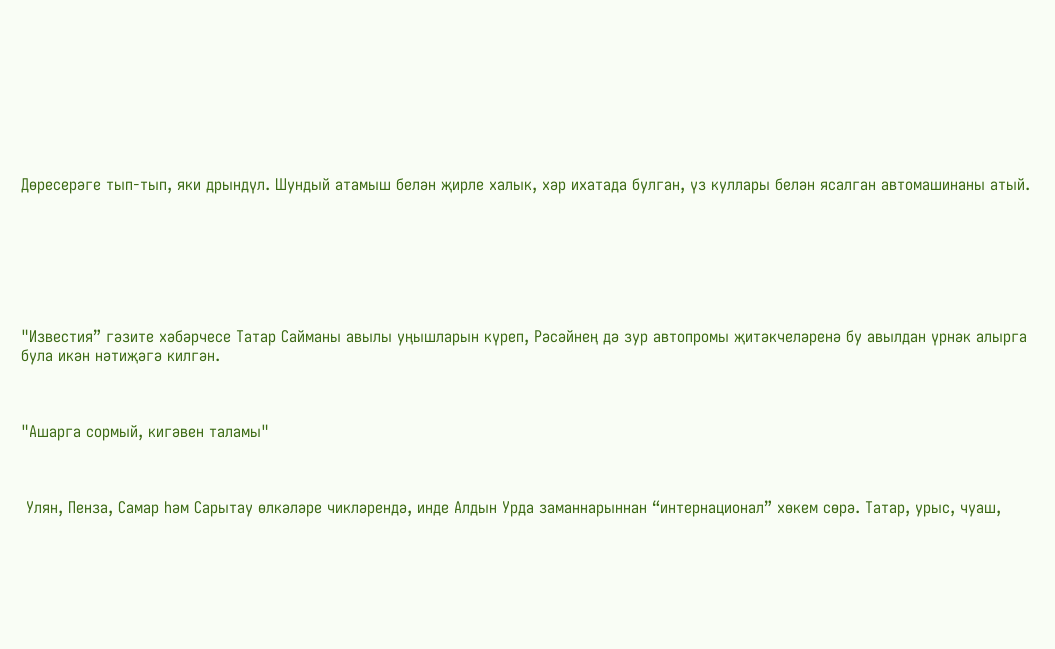Дөресерәге тып-тып, яки дрындүл. Шундый атамыш белән җирле халык, хәр ихатада булган, үз куллары белән ясалган автомашинаны атый.







"Известия” гәзите хәбәрчесе Татар Сайманы авылы уңышларын күреп, Рәсәйнең дә зур автопромы җитәкчеләренә бу авылдан үрнәк алырга була икән нәтиҗәгә килгән.



"Ашарга сормый, кигәвен таламы"



 Улян, Пенза, Самар һәм Сарытау өлкәләре чикләрендә, инде Алдын Урда заманнарыннан “интернационал” хөкем сөрә. Татар, урыс, чуаш,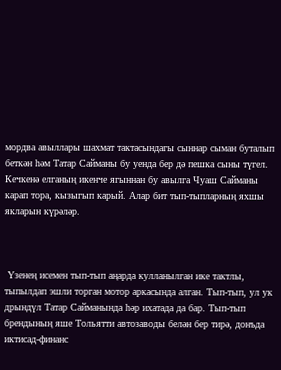мордва авыллары шахмат тактасындагы сыннар сыман буталып беткән һәм Татар Сайманы бу уенда бер дә пешка сыны түгел. Кечкенә елганың икенче ягыннан бу авылга Чуаш Сайманы карап тора, кызыгып карый. Алар бит тып-тыпларның яхшы якларын күрәләр.



 Үзенең исемен тып-тып аңарда кулланылган ике тактлы, тыпылдап эшли торган мотор аркасында алган. Тып-тып, ул ук дрындүл Татар Сайманында һәр ихатада да бар. Тып-тып брендының яше Тольятти автозаводы белән бер тирә, донъда иктисад-финанс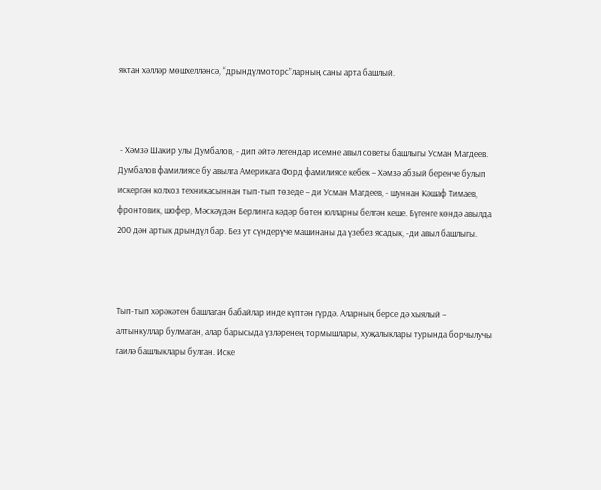яктан хәлләр мөшхелләнсә, “дрындүлмоторс”ларның саны арта башлый.



 - Хәмзә Шакир улы Думбалов, - дип әйтә легендар исемне авыл советы башлыгы Усман Магдеев. Думбалов фамилиясе бу авылга Америкага Форд фамилиясе кебек – Хәмзә абзый беренче булып искергән колхоз техникасыннан тып-тып төзеде – ди Усман Магдеев, - шуннан Кәшаф Тимаев, фронтовик, шофер, Мәскәүдән Берлинга кәдәр бөтен юлларны белгән кеше. Бүгенге көндә авылда 200 дән артык дрындүл бар. Без ут сүндерүче машинаны да үзебез ясадык, -ди авыл башлыгы.



Тып-тып хәрәкәтен башлаган бабайлар инде күптән гүрдә. Аларның берсе дә хыялый – алтынкуллар булмаган, алар барысыда үзләренең тормышлары, хуҗалыклары турында борчылучы гаилә башлыклары булган. Иске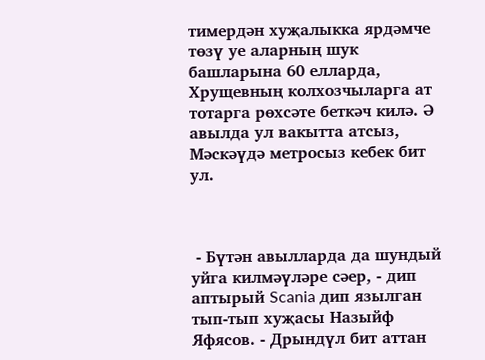тимердән хуҗалыкка ярдәмче төзү уе аларның шук башларына 60 елларда, Хрущевның колхозчыларга ат тотарга рөхсәте беткәч килә. Ә авылда ул вакытта атсыз, Мәскәүдә метросыз кебек бит ул.



 - Бүтән авылларда да шундый уйга килмәүләре сәер, - дип аптырый Scania дип язылган тып-тып хуҗасы Назыйф Яфясов. - Дрындүл бит аттан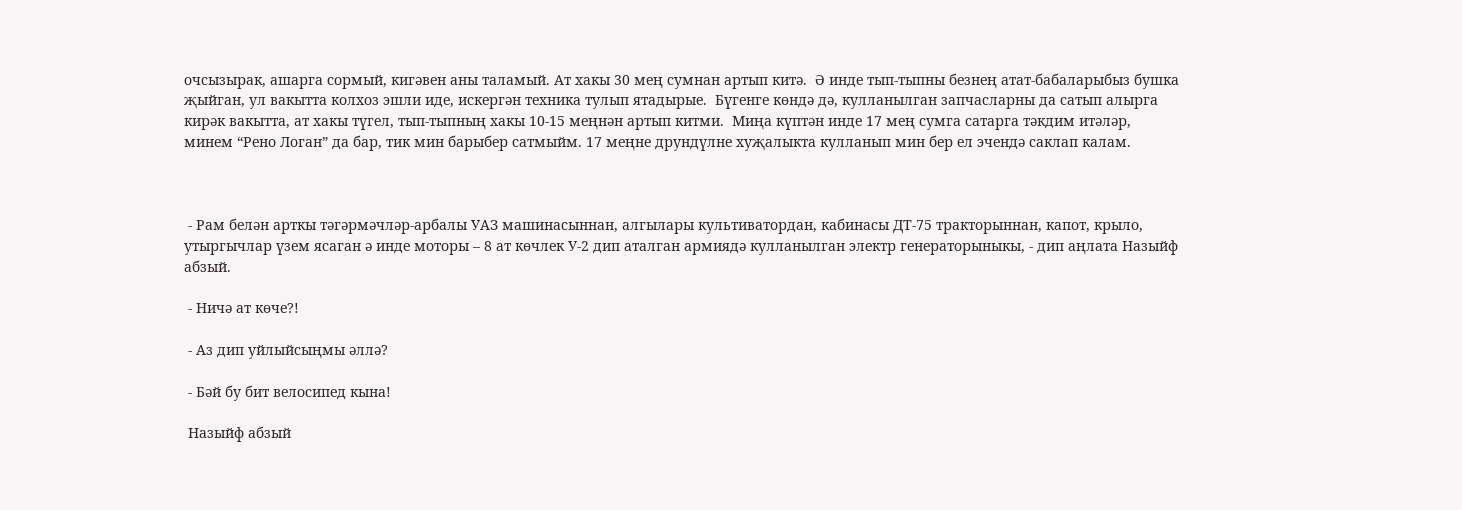очсызырак, ашарга сормый, кигәвен аны таламый. Ат хакы 30 мең сумнан артып китә.  Ә инде тып-тыпны безнең атат-бабаларыбыз бушка җыйган, ул вакытта колхоз эшли иде, искергән техника тулып ятадырые.  Бүгенге көндә дә, кулланылган запчасларны да сатып алырга кирәк вакытта, ат хакы түгел, тып-тыпның хакы 10-15 меңнән артып китми.  Миңа күптән инде 17 мең сумга сатарга тәкдим итәләр, минем “Рено Логан” да бар, тик мин барыбер сатмыйм. 17 меңне друндүлне хуҗалыкта кулланып мин бер ел эчендә саклап калам.



 - Рам белән арткы тәгәрмәчләр-арбалы УАЗ машинасыннан, алгылары культиватордан, кабинасы ДТ-75 тракторыннан, капот, крыло, утыргычлар үзем ясаган ә инде моторы – 8 ат көчлек У-2 дип аталган армиядә кулланылган электр генераторыныкы, - дип аңлата Назыйф абзый.

 - Ничә ат көче?!

 - Аз дип уйлыйсыңмы әллә?

 - Бәй бу бит велосипед кына!

 Назыйф абзый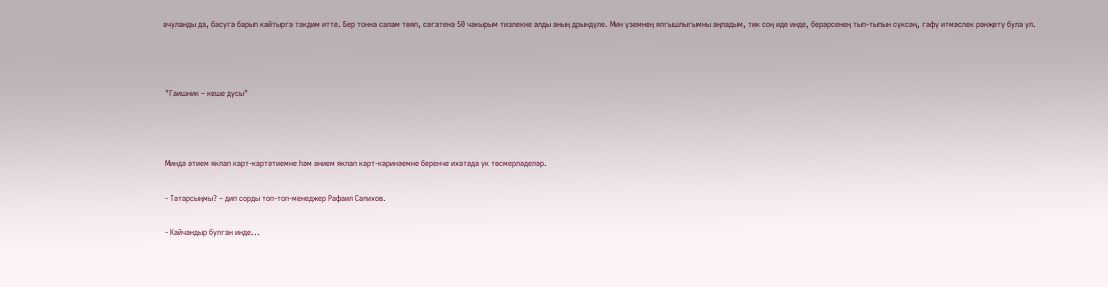ачуланды да, басуга барып кайтырга тәкдим итте. Бер тонна салам төяп, сәгатенә 50 чакырым тизлекне алды аның дрындүле. Мин үземнең ялгышлыгымны аңладым, тик соң иде инде, берәрсенең тып-тыпын сүксәң, гафү итмәслек рәнҗетү була ул.



 "Гаишник – кеше дусы"



 Миндә әтием яклап карт-картәтиемне һәм әнием яклап карт-каринәемне беренче ихатада ук төсмерләделәр.

 - Татарсыңмы? – дип сорды топ-топ-менеджер Рафаил Сәлихов.

 - Кайчандыр булган инде...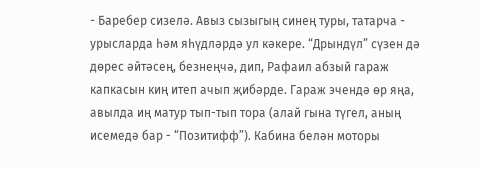- Баребер сизелә. Авыз сызыгың синең туры, татарча - урысларда һәм яһүдләрдә ул кәкере. “Дрындүл” сүзен дә дөрес әйтәсең, безнеңчә, дип, Рафаил абзый гараж капкасын киң итеп ачып җибәрде. Гараж эчендә өр яңа, авылда иң матур тып-тып тора (алай гына түгел, аның исемедә бар - “Позитифф”). Кабина белән моторы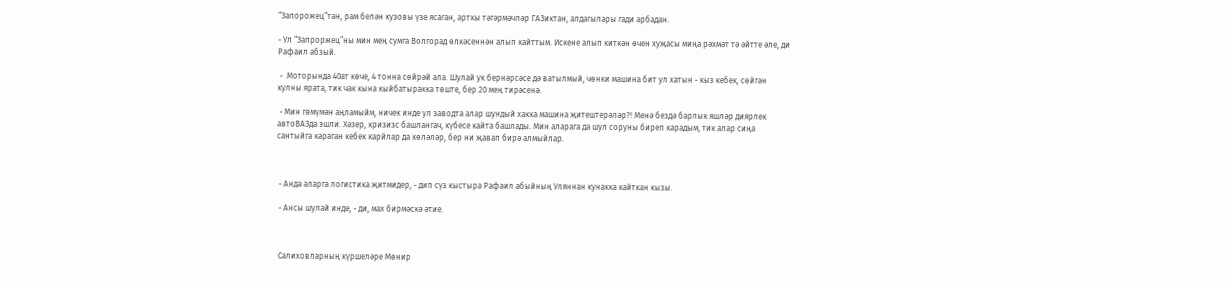“Запорожец”тан, рам белән кузовы үзе ясаган, арткы тәгәрмәчләр ГАЗиктан, алдагылары гади арбадан.

- Ул “Запроржец”ны мин мең сумга Волгорад өлкәсеннән алып кайттым. Искене алып киткән өчен хуҗасы миңа рәхмәт тә әйтте әле, ди Рафаил абзый.

 -  Моторында 40ат көче, 4 тонна сөйрәй ала. Шулай ук бернәрсәсе дә ватылмый, чөнки машина бит ул хатын - кыз кебек, сөйгән кулны ярата, тик чак кына кыйбатыракка төште, бер 20 мең тирәсенә.

 - Мин гөмүмән аңламыйм, ничек инде ул заводта алар шундый хакка машина җитештерәләр?! Менә бездә барлык яшләр диярлек автоВАЗда эшли. Хәзер, кризизс башлангач, күбесе кайта башлады. Мин аларага да шул соруны биреп карадым, тик алар сиңа сантыйга караган кебек карйлар да көләләр, бер ни җавап бирә алмыйлар.



 - Анда аларга логистика җитмидер, - дип сүз кыстыра Рафаил абыйның Уляннан кунакка кайткан кызы.

 - Ансы шулай инде, - ди, мах бирмәскә әтие.



 Салиховларның күршеләре Мөнир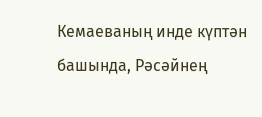Кемаеваның инде күптән башында, Рәсәйнең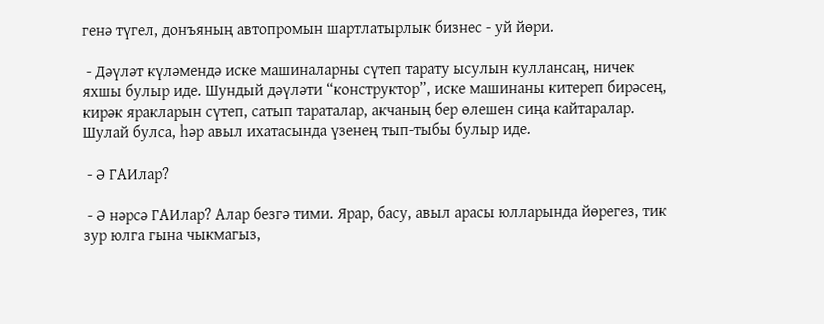генә түгел, донъяның автопромын шартлатырлык бизнес - уй йөри.

 - Дәүләт күләмендә иске машиналарны сүтеп тарату ысулын куллансаң, ничек яхшы булыр иде. Шундый дәүләти “конструктор”, иске машинаны китереп бирәсең, кирәк яракларын сүтеп, сатып тараталар, акчаның бер өлешен сиңа кайтаралар. Шулай булса, һәр авыл ихатасында үзенең тып-тыбы булыр иде.

 - Ә ГАИлар?

 - Ә нәрсә ГАИлар? Алар безгә тими. Ярар, басу, авыл арасы юлларында йөрегез, тик зур юлга гына чыкмагыз,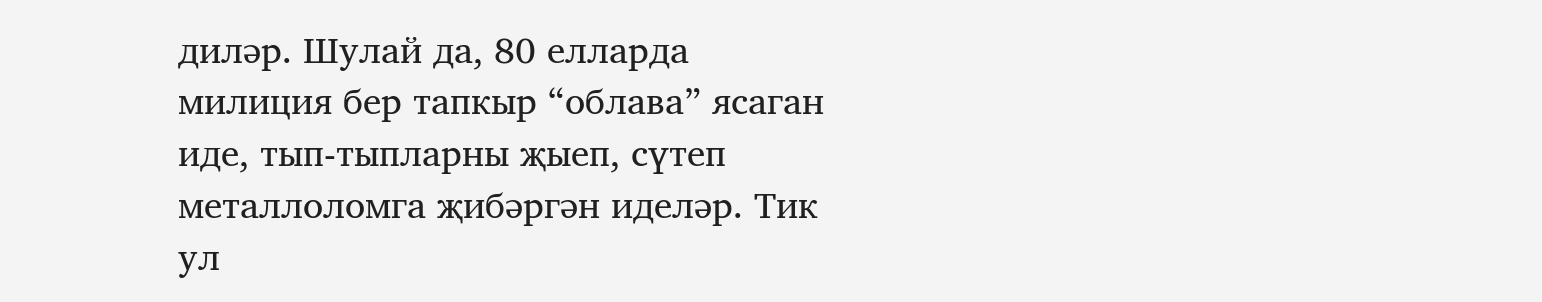диләр. Шулай да, 80 елларда милиция бер тапкыр “облава” ясаган иде, тып-тыпларны җыеп, сүтеп металлоломга җибәргән иделәр. Тик ул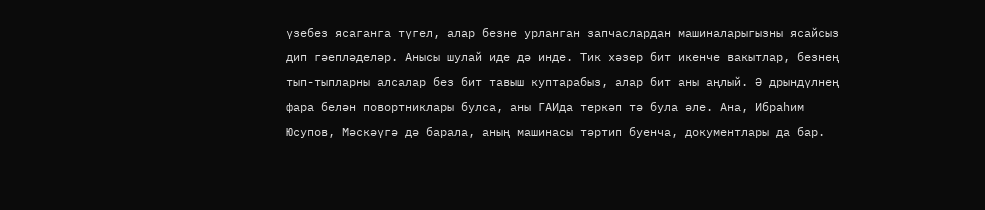үзебез ясаганга түгел, алар безне урланган запчаслардан машиналарыгызны ясайсыз дип гәепләделәр. Анысы шулай иде дә инде. Тик хәзер бит икенче вакытлар, безнең тып-тыпларны алсалар без бит тавыш куптарабыз, алар бит аны аңлый. Ә дрындүлнең фара белән повортниклары булса, аны ГАИда теркәп тә була әле. Ана, Ибраһим Юсупов, Мәскәүгә дә барала, аның машинасы тәртип буенча, документлары да бар.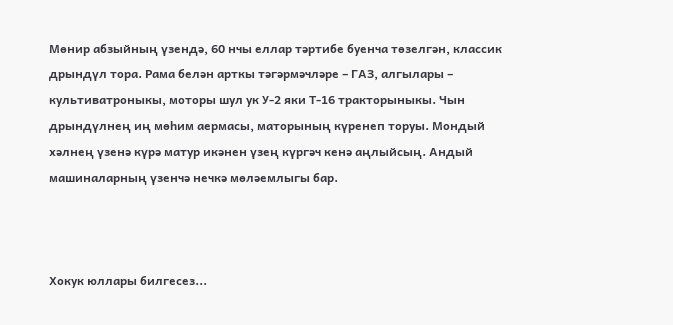Мөнир абзыйның үзендә, 60 нчы еллар тәртибе буенча төзелгән, классик дрындүл тора. Рама белән арткы тәгәрмәчләре – ГАЗ, алгылары – культиватроныкы, моторы шул ук У-2 яки Т-16 тракторыныкы. Чын дрындүлнең иң мөһим аермасы, маторының күренеп торуы. Мондый хәлнең үзенә күрә матур икәнен үзең күргәч кенә аңлыйсың. Андый машиналарның үзенчә нечкә мөләемлыгы бар.



Хокук юллары билгесез...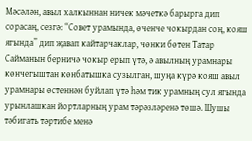Мәсәлән, авыл халкыннан ничек мәчеткә барырга дип сорасаң, сезгә: “Совет урамында, өченче чокырдан соң, кояш ягында” дип җавап кайтарчаклар, чөнки бөтен Татар Сайманын берничә чокыр ерып үтә, ә авылның урамнары көнчегыштан көнбатышка сузылган, шуңа күрә кояш авыл урамнары өстеннән буйлап үтә һәм тик урамның сул ягында урынлашкан йортларның урам тәрәзләренә төшә. Шушы тәбигать тәртибе менә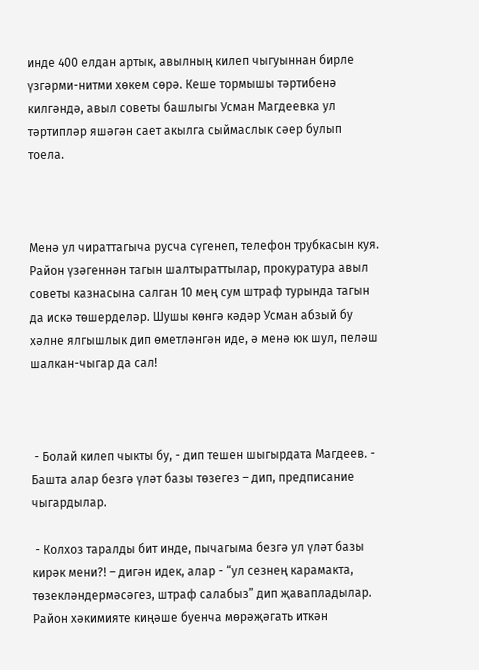инде 400 елдан артык, авылның килеп чыгуыннан бирле үзгәрми-нитми хөкем сөрә. Кеше тормышы тәртибенә килгәндә, авыл советы башлыгы Усман Магдеевка ул тәртипләр яшәгән сает акылга сыймаслык сәер булып тоела.



Менә ул чираттагыча русча сүгенеп, телефон трубкасын куя. Район үзәгеннән тагын шалтыраттылар, прокуратура авыл советы казнасына салган 10 мең сум штраф турында тагын да искә төшерделәр. Шушы көнгә кәдәр Усман абзый бу хәлне ялгышлык дип өметләнгән иде, ә менә юк шул, пеләш шалкан-чыгар да сал!



 - Болай килеп чыкты бу, - дип тешен шыгырдата Магдеев. - Башта алар безгә үләт базы төзегез – дип, предписание чыгардылар.

 - Колхоз таралды бит инде, пычагыма безгә ул үләт базы кирәк мени?! – дигән идек, алар - “ул сезнең карамакта, төзекләндермәсәгез, штраф салабыз” дип җавапладылар. Район хәкимияте киңәше буенча мөрәҗәгать иткән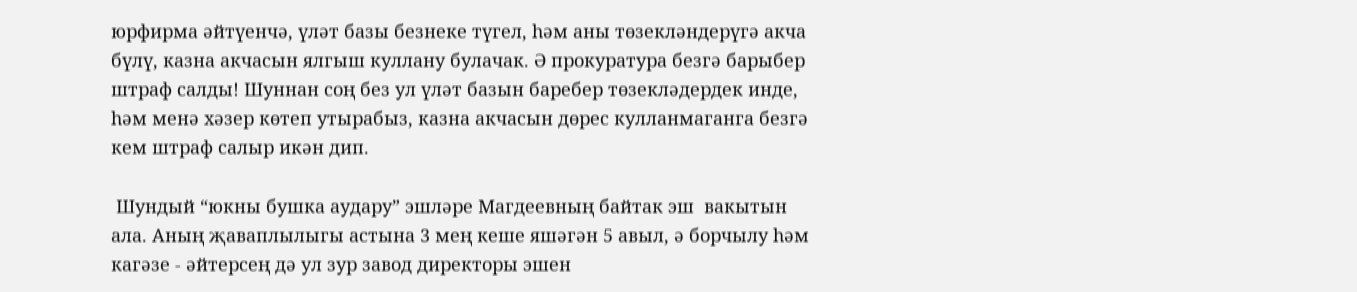юрфирма әйтүенчә, үләт базы безнеке түгел, һәм аны төзекләндерүгә акча бүлү, казна акчасын ялгыш куллану булачак. Ә прокуратура безгә барыбер штраф салды! Шуннан соң без ул үләт базын баребер төзекләдердек инде, һәм менә хәзер көтеп утырабыз, казна акчасын дөрес кулланмаганга безгә кем штраф салыр икән дип.

 Шундый “юкны бушка аудару” эшләре Магдеевның байтак эш  вакытын ала. Аның җаваплылыгы астына 3 мең кеше яшәгән 5 авыл, ә борчылу һәм кагәзе - әйтерсең дә ул зур завод директоры эшен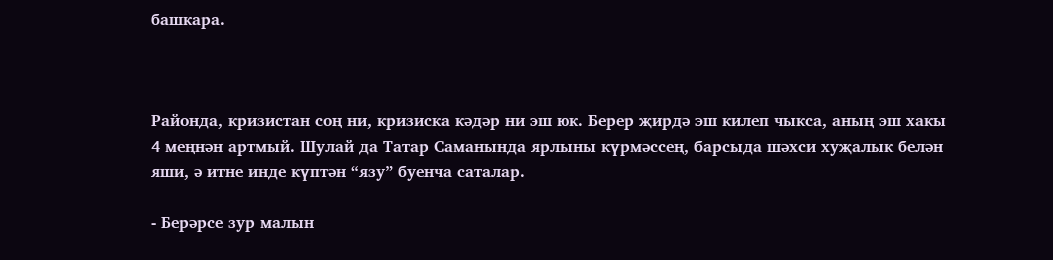башкара.



Районда, кризистан соң ни, кризиска кәдәр ни эш юк. Берер җирдә эш килеп чыкса, аның эш хакы 4 меңнән артмый. Шулай да Татар Саманында ярлыны күрмәссең, барсыда шәхси хуҗалык белән яши, ә итне инде күптән “язу” буенча саталар.

- Берәрсе зур малын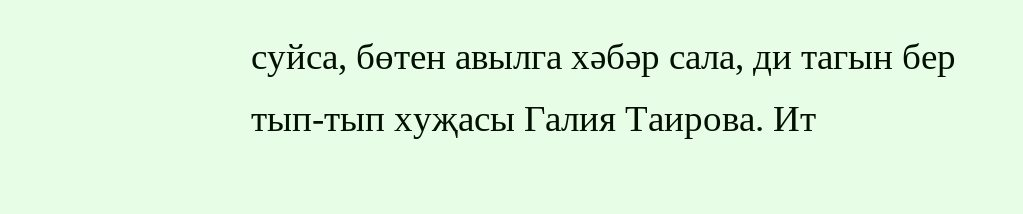суйса, бөтен авылга хәбәр сала, ди тагын бер тып-тып хуҗасы Галия Таирова. Ит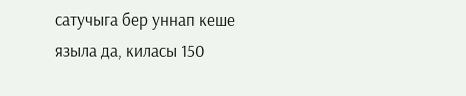сатучыга бер уннап кеше языла да, киласы 150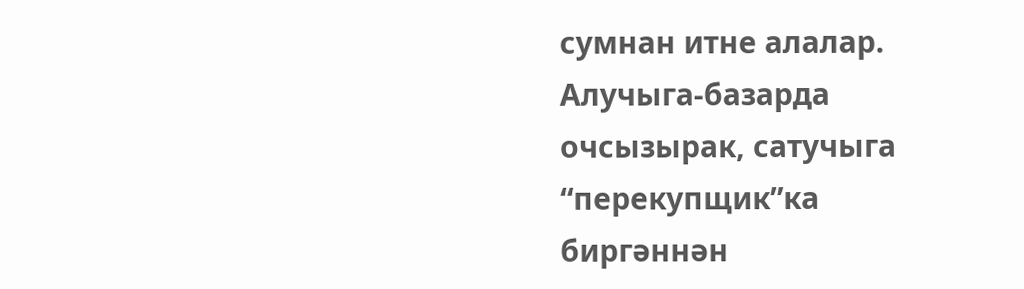сумнан итне алалар. Алучыга-базарда очсызырак, сатучыга “перекупщик”ка биргәннән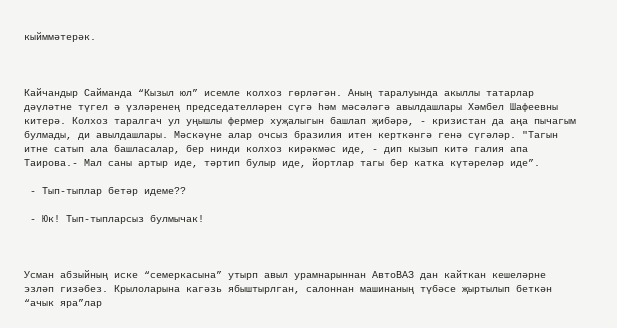кыйммәтерәк.



Кайчандыр Сайманда “Кызыл юл” исемле колхоз гөрләгән. Аның таралуында акыллы татарлар дәүләтне түгел ә үзләренең председателләрен сүгә һәм мәсәләгә авылдашлары Хәмбел Шафеевны китерә. Колхоз таралгач ул уңышлы фермер хуҗалыгын башлап җибәрә, - кризистан да аңа пычагым булмады, ди авылдашлары. Мәскәүне алар очсыз бразилия итен керткәнгә генә сүгәләр. "Тагын итне сатып ала башласалар, бер нинди колхоз кирәкмәс иде, - дип кызып китә галия апа Таирова.- Мал саны артыр иде, тәртип булыр иде, йортлар тагы бер катка күтәреләр иде”.

 - Тып-тыплар бетәр идеме??

 - Юк! Тып-тыпларсыз булмычак!



Усман абзыйның иске “семеркасына” утырп авыл урамнарыннан АвтоВАЗ дан кайткан кешеләрне эзләп гизәбез. Крылоларына кагәзь ябыштырлган, салоннан машинаның түбәсе җыртылып беткән “ачык яра”лар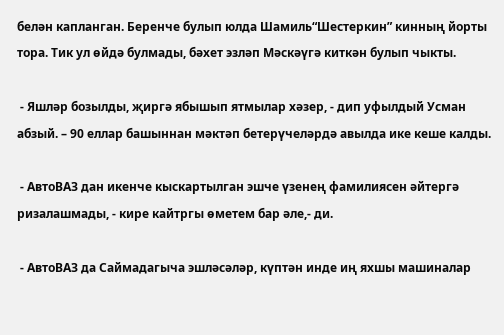белән капланган. Беренче булып юлда Шамиль“Шестеркин” кинның йорты тора. Тик ул өйдә булмады, бәхет эзләп Мәскәүгә киткән булып чыкты.

 - Яшләр бозылды, җиргә ябышып ятмылар хәзер, - дип уфылдый Усман абзый. – 90 еллар башыннан мәктәп бетерүчеләрдә авылда ике кеше калды.

 - АвтоВАЗ дан икенче кыскартылган эшче үзенең фамилиясен әйтергә ризалашмады, - кире кайтргы өметем бар әле,- ди.

 - АвтоВАЗ да Саймадагыча эшләсәләр, күптән инде иң яхшы машиналар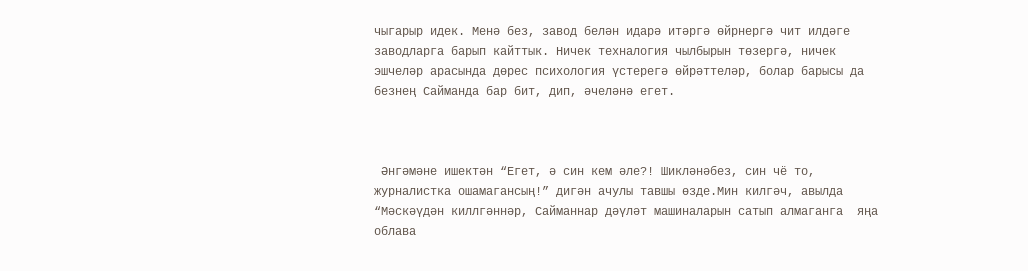чыгарыр идек. Менә без, завод белән идарә итәргә өйрнергә чит илдәге заводларга барып кайттык. Ничек техналогия чылбырын төзергә, ничек эшчеләр арасында дөрес психология үстерегә өйрәттеләр, болар барысы да безнең Сайманда бар бит, дип, әчеләнә егет.



 Әнгәмәне ишектән “Егет, ә син кем әле?! Шикләнәбез, син чё то, журналистка ошамагансың!” дигән ачулы тавшы өзде.Мин килгәч, авылда “Мәскәүдән киллгәннәр, Сайманнар дәүләт машиналарын сатып алмаганга  яңа облава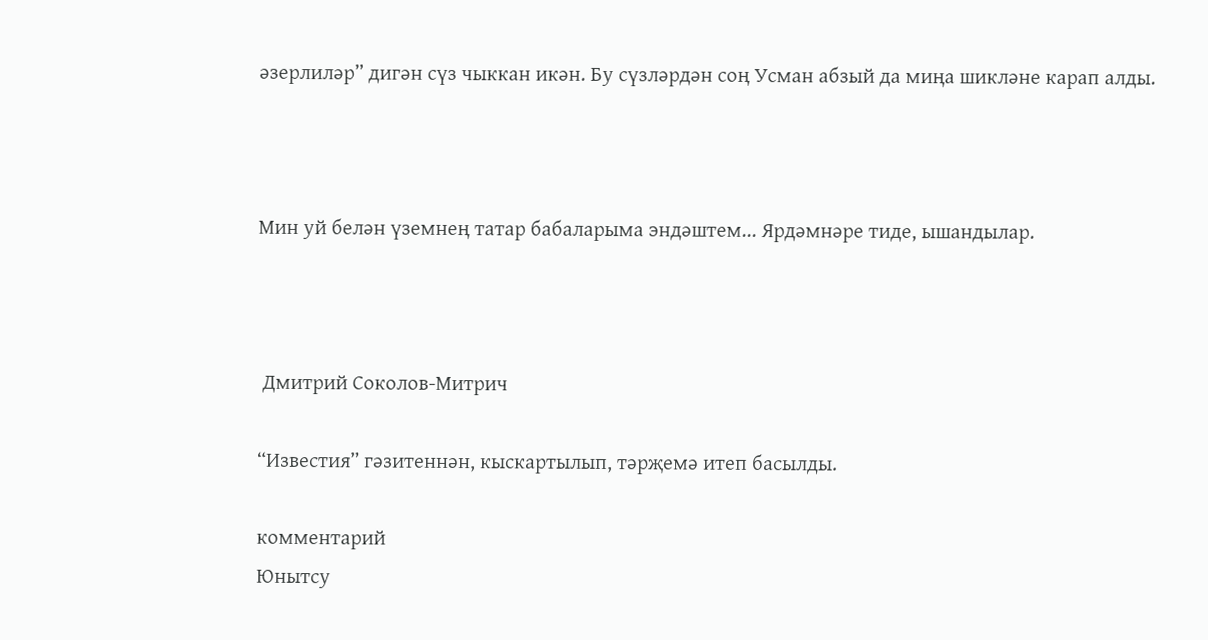әзерлиләр” дигән сүз чыккан икән. Бу сүзләрдән соң Усман абзый да миңа шикләне карап алды.



Мин уй белән үземнең татар бабаларыма эндәштем... Ярдәмнәре тиде, ышандылар.



 Дмитрий Соколов-Митрич

“Известия” гәзитеннән, кыскартылып, тәрҗемә итеп басылды.

комментарий
Юнытсу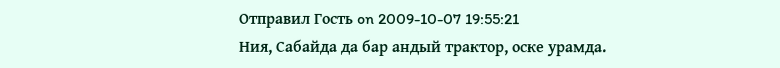Отправил Гость on 2009-10-07 19:55:21
Ния, Сабайда да бар андый трактор, оске урамда.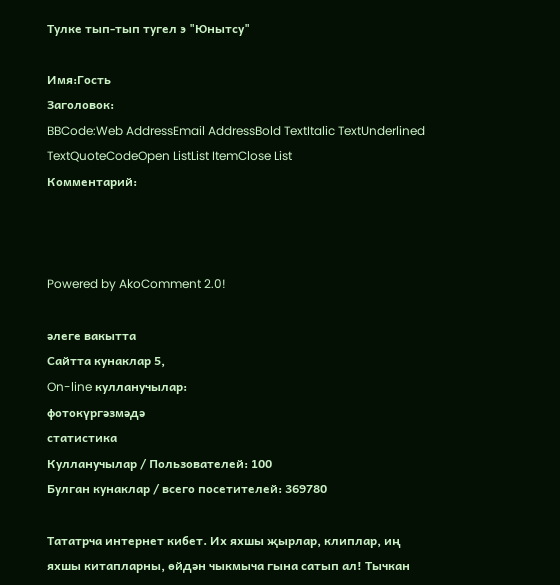Тулке тып-тып тугел э "Юнытсу"

Имя:Гость
Заголовок:
BBCode:Web AddressEmail AddressBold TextItalic TextUnderlined TextQuoteCodeOpen ListList ItemClose List
Комментарий:



Powered by AkoComment 2.0!

әлеге вакытта
Сайтта кунаклар 5,
On-line кулланучылар:
фотокүргәзмәдә
статистика
Кулланучылар / Пользователей: 100
Булган кунаклар / всего посетителей: 369780

Тататрча интернет кибет. Их яхшы җырлар, клиплар, иң яхшы китапларны, өйдән чыкмыча гына сатып ал! Тычкан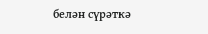белән сүрәткә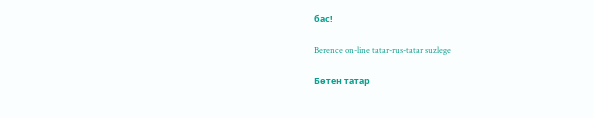бас!

Berence on-line tatar-rus-tatar suzlege

Бөтен татар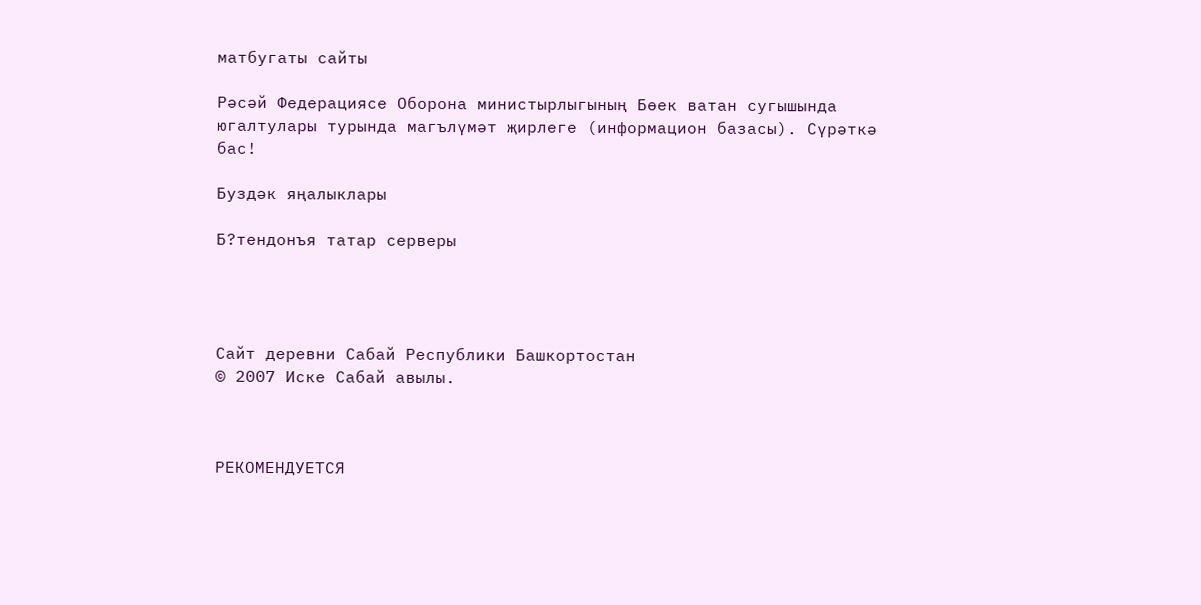матбугаты сайты

Рәсәй Федерациясе Оборона министырлыгының Бөек ватан сугышында югалтулары турында магълүмәт җирлеге (информацион базасы). Сүрәткә бас!

Буздәк яңалыклары

Б?тендонъя татар серверы




Сайт деревни Сабай Республики Башкортостан
© 2007 Иске Сабай авылы.



РЕКОМЕНДУЕТСЯ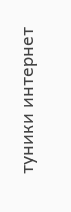туники интернет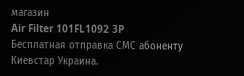магазин
Air Filter 101FL1092 3P
Бесплатная отправка СМС абоненту Киевстар Украина.